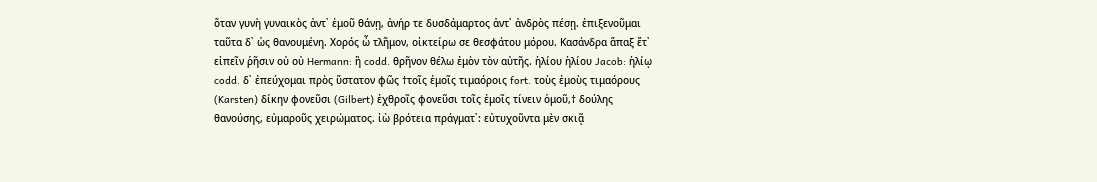ὅταν γυνὴ γυναικὸς ἀντ᾽ ἐμοῦ θάνῃ, ἀνήρ τε δυσδάμαρτος ἀντ᾽ ἀνδρὸς πέσῃ. ἐπιξενοῦμαι ταῦτα δ᾽ ὡς θανουμένη. Χορός ὦ τλῆμον, οἰκτείρω σε θεσφάτου μόρου. Κασάνδρα ἅπαξ ἔτ᾽ εἰπεῖν ῥῆσιν οὐ οὐ Hermann: ἢ codd. θρῆνον θέλω ἐμὸν τὸν αὐτῆς. ἡλίου ἡλίου Jacob: ἡλίῳ codd. δ᾽ ἐπεύχομαι πρὸς ὕστατον φῶς †τοῖς ἐμοῖς τιμαόροις fort. τοὺς ἐμοὺς τιμαόρους (Karsten) δίκην φονεῦσι (Gilbert) ἐχθροῖς φονεῦσι τοῖς ἐμοῖς τίνειν ὁμοῦ,† δούλης θανούσης, εὐμαροῦς χειρώματος. ἰὼ βρότεια πράγματ᾽: εὐτυχοῦντα μὲν σκιᾷ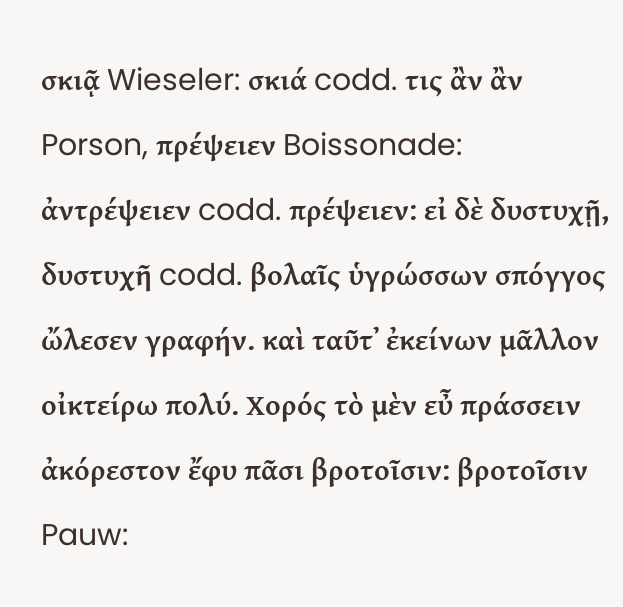σκιᾷ Wieseler: σκιά codd. τις ἂν ἂν Porson, πρέψειεν Boissonade: ἀντρέψειεν codd. πρέψειεν: εἰ δὲ δυστυχῇ, δυστυχῆ codd. βολαῖς ὑγρώσσων σπόγγος ὤλεσεν γραφήν. καὶ ταῦτ᾽ ἐκείνων μᾶλλον οἰκτείρω πολύ. Χορός τὸ μὲν εὖ πράσσειν ἀκόρεστον ἔφυ πᾶσι βροτοῖσιν: βροτοῖσιν Pauw: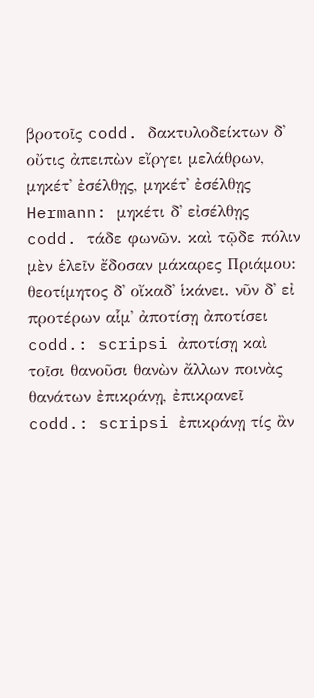βροτοῖς codd. δακτυλοδείκτων δ᾽ οὔτις ἀπειπὼν εἴργει μελάθρων, μηκέτ᾽ ἐσέλθῃς, μηκέτ᾽ ἐσέλθῃς Hermann: μηκέτι δ᾽ εἰσέλθῃς codd. τάδε φωνῶν. καὶ τῷδε πόλιν μὲν ἑλεῖν ἔδοσαν μάκαρες Πριάμου: θεοτίμητος δ᾽ οἴκαδ᾽ ἱκάνει. νῦν δ᾽ εἰ προτέρων αἷμ᾽ ἀποτίσῃ ἀποτίσει codd.: scripsi ἀποτίσῃ καὶ τοῖσι θανοῦσι θανὼν ἄλλων ποινὰς θανάτων ἐπικράνῃ, ἐπικρανεῖ codd.: scripsi ἐπικράνῃ τίς ἂν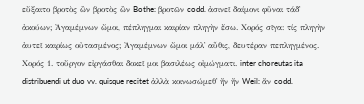εὔξαιτο βροτὸς ὢν βροτὸς ὢν Bothe: βροτῶν codd. ἀσινεῖ δαίμονι φῦναι τάδ᾽ ἀκούων; Ἀγαμέμνων ὤμοι, πέπληγμαι καιρίαν πληγὴν ἔσω. Χορός σῖγα: τίς πληγὴν ἀυτεῖ καιρίως οὐτασμένος; Ἀγαμέμνων ὤμοι μάλ᾽ αὖθις, δευτέραν πεπληγμένος. Χορός 1. τοὔργον εἰργάσθαι δοκεῖ μοι βασιλέως οἰμώγματι. inter choreutas ita distribuendi ut duo vv. quisque recitet ἀλλὰ κοινωσώμεθ᾽ ἤν ἤν Weil: ἄν codd.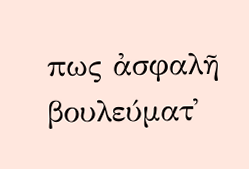πως ἀσφαλῆ βουλεύματ᾽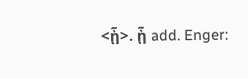<ᾖ>. ᾖ add. Enger: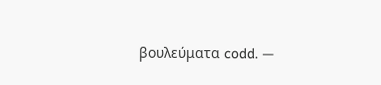βουλεύματα codd. —